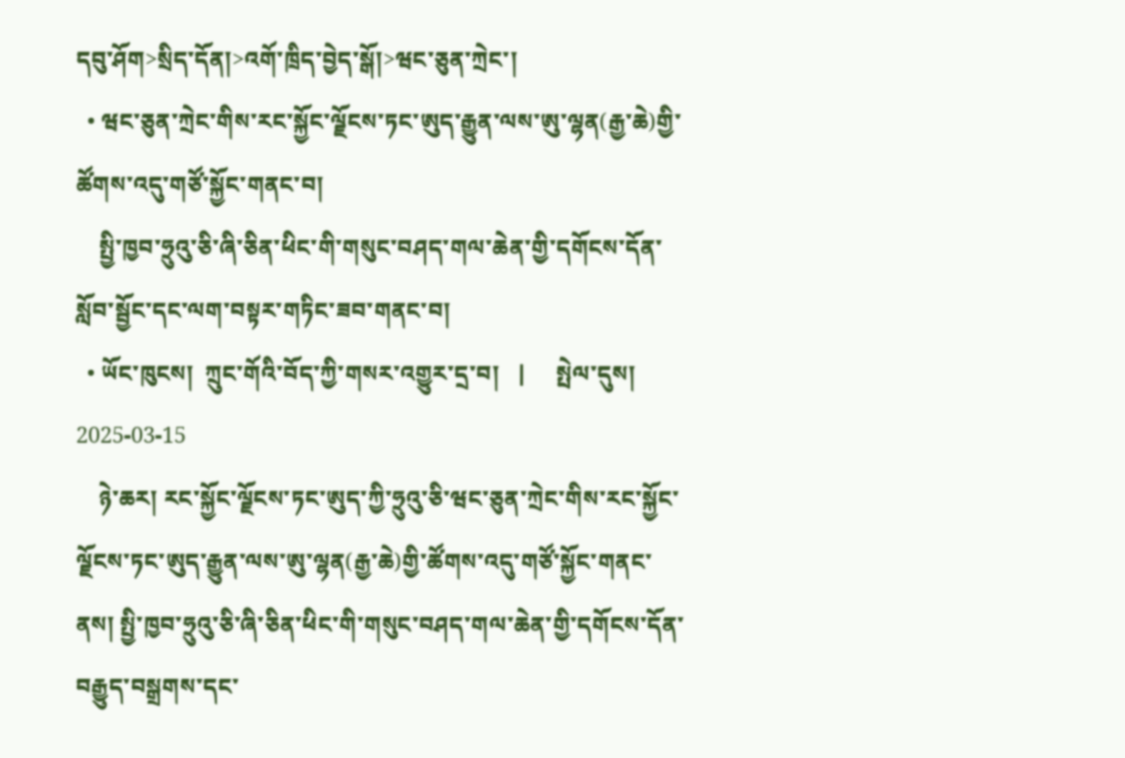དབུ་ཤོག>སྲིད་དོན།>འགོ་ཁྲིད་བྱེད་སྒོ།>ཝང་ཅུན་ཀྲེང་།
  • ཝང་ཅུན་ཀྲེང་གིས་རང་སྐྱོང་ལྗོངས་ཏང་ཨུད་རྒྱུན་ལས་ཨུ་ལྷན(རྒྱ་ཆེ)གྱི་ཚོགས་འདུ་གཙོ་སྐྱོང་གནང་བ།
    སྤྱི་ཁྱབ་ཧྲུའུ་ཅི་ཞི་ཅིན་ཕིང་གི་གསུང་བཤད་གལ་ཆེན་གྱི་དགོངས་དོན་སློབ་སྦྱོང་དང་ལག་བསྟར་གཏིང་ཟབ་གནང་བ།
  • ཡོང་ཁུངས།  ཀྲུང་གོའི་བོད་ཀྱི་གསར་འགྱུར་དྲ་བ།   |     སྤེལ་དུས།  2025-03-15
    ཉེ་ཆར། རང་སྐྱོང་ལྗོངས་ཏང་ཨུད་ཀྱི་ཧྲུའུ་ཅི་ཝང་ཅུན་ཀྲེང་གིས་རང་སྐྱོང་ལྗོངས་ཏང་ཨུད་རྒྱུན་ལས་ཨུ་ལྷན(རྒྱ་ཆེ)གྱི་ཚོགས་འདུ་གཙོ་སྐྱོང་གནང་ནས། སྤྱི་ཁྱབ་ཧྲུའུ་ཅི་ཞི་ཅིན་ཕིང་གི་གསུང་བཤད་གལ་ཆེན་གྱི་དགོངས་དོན་བརྒྱུད་བསྒྲགས་དང་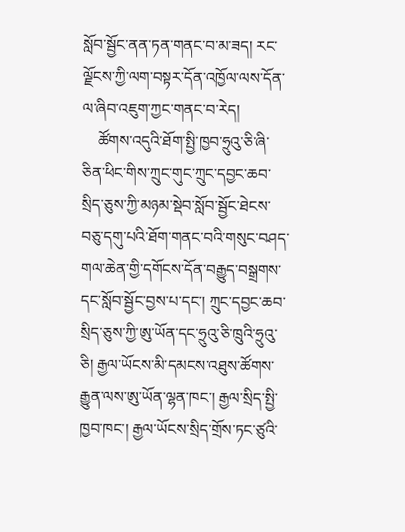སློབ་སྦྱོང་ནན་ཏན་གནང་བ་མ་ཟད། རང་ལྗོངས་ཀྱི་ལག་བསྟར་དོན་འཁྱོལ་ལས་དོན་ལ་ཞིབ་འཇུག་ཀྱང་གནང་བ་རེད།
    ཚོགས་འདུའི་ཐོག་སྤྱི་ཁྱབ་ཧྲུའུ་ཅི་ཞི་ཅིན་ཕིང་གིས་ཀྲུང་གུང་ཀྲུང་དབྱང་ཆབ་སྲིད་ཅུས་ཀྱི་མཉམ་སྡེབ་སློབ་སྦྱོང་ཐེངས་བཅུ་དགུ་པའི་ཐོག་གནང་བའི་གསུང་བཤད་གལ་ཆེན་གྱི་དགོངས་དོན་བརྒྱུད་བསྒྲགས་དང་སློབ་སྦྱོང་བྱས་པ་དང་། ཀྲུང་དབྱང་ཆབ་སྲིད་ཅུས་ཀྱི་ཨུ་ཡོན་དང་ཧྲུའུ་ཅི་ཁྲུའི་ཧྲུའུ་ཅི། རྒྱལ་ཡོངས་མི་དམངས་འཐུས་ཚོགས་རྒྱུན་ལས་ཨུ་ཡོན་ལྷན་ཁང་། རྒྱལ་སྲིད་སྤྱི་ཁྱབ་ཁང་། རྒྱལ་ཡོངས་སྲིད་གྲོས་ཏང་ཙུའི་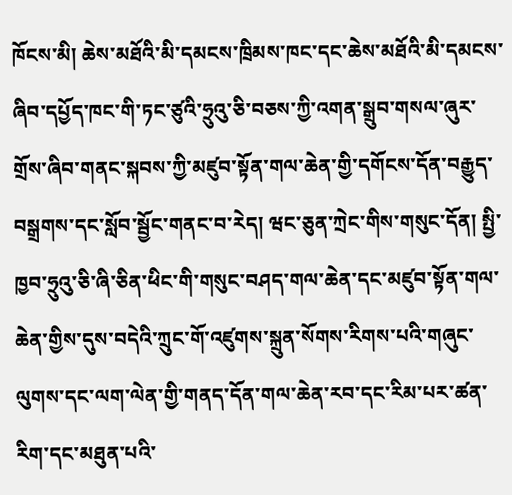ཁོངས་མི། ཆེས་མཐོའི་མི་དམངས་ཁྲིམས་ཁང་དང་ཆེས་མཐོའི་མི་དམངས་ཞིབ་དཔྱོད་ཁང་གི་ཏང་ཙུའི་ཧྲུའུ་ཅི་བཅས་ཀྱི་འགན་སྒྲུབ་གསལ་ཞུར་གྲོས་ཞིབ་གནང་སྐབས་ཀྱི་མཛུབ་སྟོན་གལ་ཆེན་གྱི་དགོངས་དོན་བརྒྱུད་བསྒྲགས་དང་སློབ་སྦྱོང་གནང་བ་རེད། ཝང་ཅུན་ཀྲེང་གིས་གསུང་དོན། སྤྱི་ཁྱབ་ཧྲུའུ་ཅི་ཞི་ཅིན་ཕིང་གི་གསུང་བཤད་གལ་ཆེན་དང་མཛུབ་སྟོན་གལ་ཆེན་གྱིས་དུས་བདེའི་ཀྲུང་གོ་འཛུགས་སྐྲུན་སོགས་རིགས་པའི་གཞུང་ལུགས་དང་ལག་ལེན་གྱི་གནད་དོན་གལ་ཆེན་རབ་དང་རིམ་པར་ཚན་རིག་དང་མཐུན་པའི་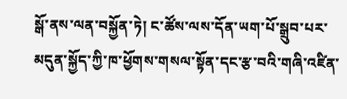སྒོ་ནས་ལན་བསྐྱོན་ཏེ། ང་ཚོས་ལས་དོན་ཡག་པོ་སྒྲུབ་པར་མདུན་སྐྱོད་ཀྱི་ཁ་ཕྱོགས་གསལ་སྟོན་དང་རྩ་བའི་གཞི་འཛིན་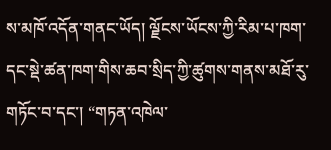ས་མཁོ་འདོན་གནང་ཡོད། ལྗོངས་ཡོངས་ཀྱི་རིམ་པ་ཁག་དང་སྡེ་ཚན་ཁག་གིས་ཆབ་སྲིད་ཀྱི་ཚུགས་གནས་མཐོ་རུ་གཏོང་བ་དང་། “གཏན་འཁེལ་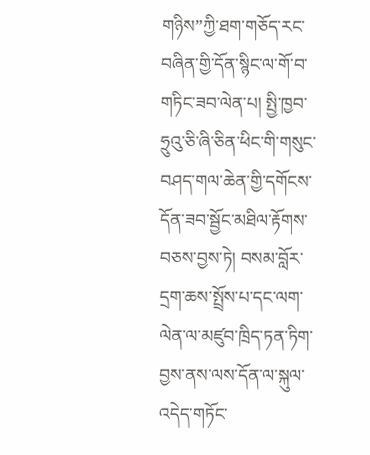གཉིས”ཀྱི་ཐག་གཅོད་རང་བཞིན་གྱི་དོན་སྙིང་ལ་གོ་བ་གཏིང་ཟབ་ལེན་པ། སྤྱི་ཁྱབ་ཧྲུའུ་ཅི་ཞི་ཅིན་ཕིང་གི་གསུང་བཤད་གལ་ཆེན་གྱི་དགོངས་དོན་ཟབ་སྦྱོང་མཐིལ་རྟོགས་བཅས་བྱས་ཏེ། བསམ་བློར་དྲག་ཆས་སྤྲོས་པ་དང་ལག་ལེན་ལ་མཛུབ་ཁྲིད་ཏན་ཏིག་བྱས་ནས་ལས་དོན་ལ་སྐུལ་འདེད་གཏོང་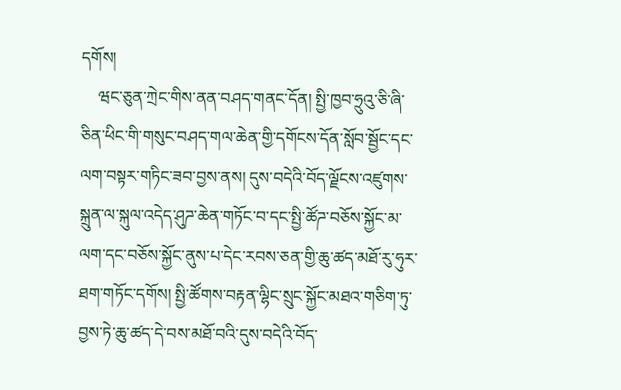དགོས།
    ཝང་ཅུན་ཀྲེང་གིས་ནན་བཤད་གནང་དོན། སྤྱི་ཁྱབ་ཧྲུའུ་ཅི་ཞི་ཅིན་ཕིང་གི་གསུང་བཤད་གལ་ཆེན་གྱི་དགོངས་དོན་སློབ་སྦྱོང་དང་ལག་བསྟར་གཏིང་ཟབ་བྱས་ནས། དུས་བདེའི་བོད་ལྗོངས་འཛུགས་སྐྲུན་ལ་སྐུལ་འདེད་ཤུཌ་ཆེན་གཏོང་བ་དང་སྤྱི་ཚོཌ་བཅོས་སྐྱོང་མ་ལག་དང་བཅོས་སྐྱོང་ནུས་པ་དེང་རབས་ཅན་གྱི་ཆུ་ཚད་མཐོ་རུ་ཧུར་ཐག་གཏོང་དགོས། སྤྱི་ཚོགས་བརྟན་ལྷིང་སྲུང་སྐྱོང་མཐའ་གཅིག་ཏུ་བྱས་ཏེ་ཆུ་ཚད་དེ་བས་མཐོ་བའི་དུས་བདེའི་བོད་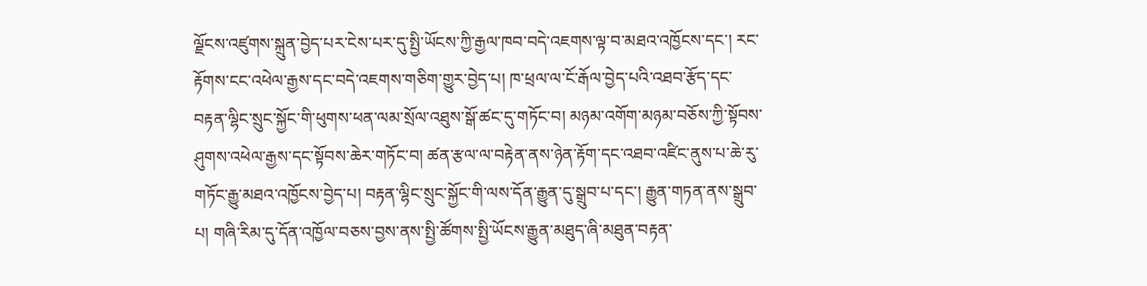ལྗོངས་འཛུགས་སྐྲུན་བྱེད་པར་ངེས་པར་དུ་སྤྱི་ཡོངས་ཀྱི་རྒྱལ་ཁབ་བདེ་འཇགས་ལྟ་བ་མཐའ་འཁྱོངས་དང་། རང་རྟོགས་ངང་འཕེལ་རྒྱས་དང་བདེ་འཇགས་གཅིག་གྱུར་བྱེད་པ། ཁ་ཕྲལ་ལ་ངོ་རྒོལ་བྱེད་པའི་འཐབ་རྩོད་དང་བརྟན་ལྷིང་སྲུང་སྐྱོང་གི་ཕུགས་ཕན་ལམ་སྲོལ་འཐུས་སྒོ་ཚང་དུ་གཏོང་བ། མཉམ་འགོག་མཉམ་བཅོས་ཀྱི་སྟོབས་ཤུགས་འཕེལ་རྒྱས་དང་སྟོབས་ཆེར་གཏོང་བ། ཚན་རྩལ་ལ་བརྟེན་ནས་ཉེན་རྟོག་དང་འཐབ་འཛིང་ནུས་པ་ཆེ་རུ་གཏོང་རྒྱུ་མཐའ་འཁྱོངས་བྱེད་པ། བརྟན་ལྷིང་སྲུང་སྐྱོང་གི་ལས་དོན་རྒྱུན་དུ་སྒྲུབ་པ་དང་། རྒྱུན་གཏན་ནས་སྒྲུབ་པ། གཞི་རིམ་དུ་དོན་འཁྱོལ་བཅས་བྱས་ནས་སྤྱི་ཚོགས་སྤྱི་ཡོངས་རྒྱུན་མཐུད་ཞི་མཐུན་བརྟན་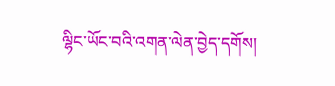ལྷིང་ཡོང་བའི་འགན་ལེན་བྱེད་དགོས།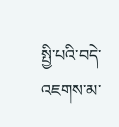སྤྱི་པའི་བདེ་འཇགས་མ་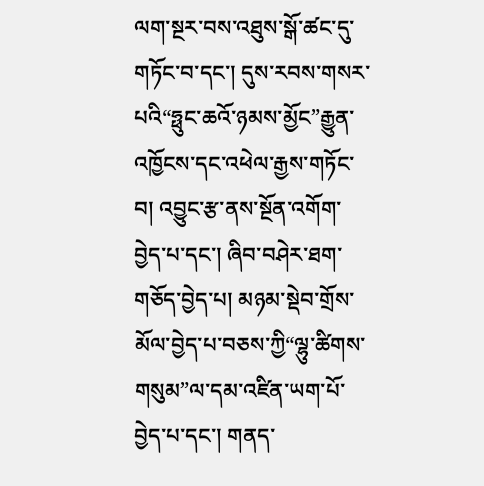ལག་སྔར་བས་འཐུས་སྒོ་ཚང་དུ་གཏོང་བ་དང་། དུས་རབས་གསར་པའི“ཧྥུང་ཆའོ་ཉམས་མྱོང”རྒྱུན་འཁྱོངས་དང་འཕེལ་རྒྱས་གཏོང་བ། འབྱུང་རྩ་ནས་སྔོན་འགོག་བྱེད་པ་དང་། ཞིབ་བཤེར་ཐག་གཅོད་བྱེད་པ། མཉམ་སྡེབ་གྲོས་མོལ་བྱེད་པ་བཅས་ཀྱི“ལྷུ་ཚིགས་གསུམ”ལ་དམ་འཛིན་ཡག་པོ་བྱེད་པ་དང་། གནད་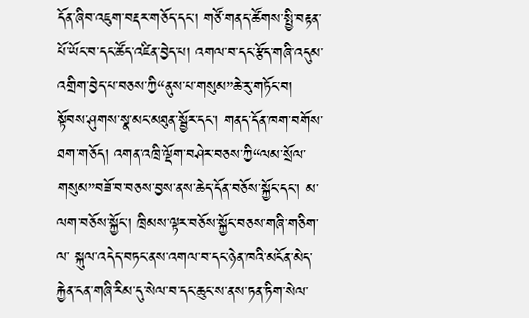དོན་ཞིབ་འཇུག་བརྡར་གཅོད་དང་། གཙོ་གནད་ཚོགས་སྤྱི་བརྟན་པོ་ཡོང་བ་དང་ཚོད་འཛིན་བྱེད་པ། འགལ་བ་དང་རྩོད་གཞི་འདུམ་འགྲིག་བྱེད་པ་བཅས་ཀྱི“ནུས་པ་གསུམ”ཆེ་རུ་གཏོང་བ། སྟོབས་ཤུགས་སྣ་མང་མཐུན་སྦྱོར་དང་། གནད་དོན་ཁག་བགོས་ཐག་གཅོད། འགན་འཁྲི་ལྡོག་བཤེར་བཅས་ཀྱི“ལམ་སྲོལ་གསུམ”བཟོ་བ་བཅས་བྱས་ནས་ཆེད་དོན་བཅོས་སྐྱོང་དང་། མ་ལག་བཅོས་སྐྱོང་། ཁྲིམས་ལྟར་བཅོས་སྐྱོང་བཅས་གཞི་གཅིག་ལ་ སྐུལ་འདེད་བཏང་ནས་འགལ་བ་དང་ཉེན་ཁའི་མངོན་མེད་རྐྱེན་ངན་གཞི་རིམ་དུ་སེལ་བ་དང་ཆུང་ས་ནས་ཏན་ཏིག་སེལ་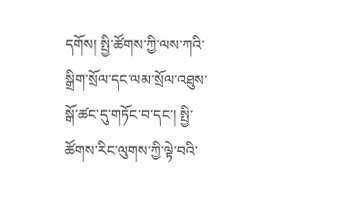དགོས། སྤྱི་ཚོགས་ཀྱི་ལས་ཀའི་སྒྲིག་སྲོལ་དང་ལམ་སྲོལ་འཐུས་སྒོ་ཚང་དུ་གཏོང་བ་དང་། སྤྱི་ཚོགས་རིང་ལུགས་ཀྱི་ལྟེ་བའི་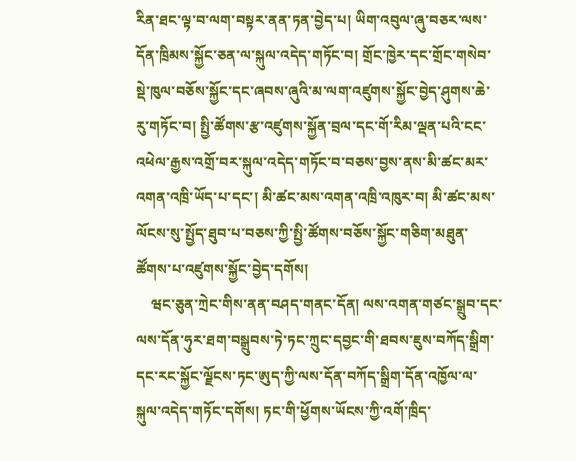རིན་ཐང་ལྟ་བ་ལག་བསྟར་ནན་ཏན་བྱེད་པ། ཡིག་འབུལ་ཞུ་བཅར་ལས་དོན་ཁྲིམས་སྐྱོང་ཅན་ལ་སྐུལ་འདེད་གཏོང་བ། གྲོང་ཁྱེར་དང་གྲོང་གསེབ་སྡེ་ཁུལ་བཅོས་སྐྱོང་དང་ཞབས་ཞུའི་མ་ལག་འཛུགས་སྐྱོང་བྱེད་ཤུགས་ཆེ་རུ་གཏོང་བ། སྤྱི་ཚོགས་རྩ་འཛུགས་སྐྱོན་བྲལ་དང་གོ་རིམ་ལྡན་པའི་ངང་འཕེལ་རྒྱས་འགྲོ་བར་སྐུལ་འདེད་གཏོང་བ་བཅས་བྱས་ནས་མི་ཚང་མར་འགན་འཁྲི་ཡོད་པ་དང་། མི་ཚང་མས་འགན་འཁྲི་འཁུར་བ། མི་ཚང་མས་ལོངས་སུ་སྤྱོད་ཐུབ་པ་བཅས་ཀྱི་སྤྱི་ཚོགས་བཅོས་སྐྱོང་གཅིག་མཐུན་ཚོགས་པ་འཛུགས་སྐྱོང་བྱེད་དགོས།
    ཝང་ཅུན་ཀྲེང་གིས་ནན་བཤད་གནང་དོན། ལས་འགན་གཙང་སྒྲུབ་དང་ལས་དོན་ཧུར་ཐག་བསྒྲུབས་ཏེ་ཏང་ཀྲུང་དབྱང་གི་ཐབས་ཇུས་བཀོད་སྒྲིག་དང་རང་སྐྱོང་ལྗོངས་ཏང་ཨུད་ཀྱི་ལས་དོན་བཀོད་སྒྲིག་དོན་འཁྱོལ་ལ་སྐུལ་འདེད་གཏོང་དགོས། ཏང་གི་ཕྱོགས་ཡོངས་ཀྱི་འགོ་ཁྲིད་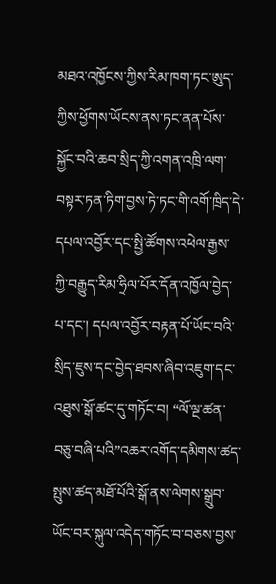མཐའ་འཁྱོངས་ཀྱིས་རིམ་ཁག་ཏང་ཨུད་ཀྱིས་ཕྱོགས་ཡོངས་ནས་ཏང་ནན་པོས་སྐྱོང་བའི་ཆབ་སྲིད་ཀྱི་འགན་འཁྲི་ལག་བསྟར་ཏན་ཏིག་བྱས་ཏེ་ཏང་གི་འགོ་ཁྲིད་དེ་དཔལ་འབྱོར་དང་སྤྱི་ཚོགས་འཕེལ་རྒྱས་ཀྱི་བརྒྱུད་རིམ་ཧྲིལ་པོར་དོན་འཁྱོལ་བྱེད་པ་དང་། དཔལ་འབྱོར་བརྟན་པོ་ཡོང་བའི་སྲིད་ཇུས་དང་བྱེད་ཐབས་ཞིབ་འཇུག་དང་འཐུས་སྒོ་ཚང་དུ་གཏོང་བ། “ལོ་ལྔ་ཚན་བཅུ་བཞི་པའི”འཆར་འགོད་དམིགས་ཚད་སྤུས་ཚད་མཐོ་པོའི་སྒོ་ནས་ལེགས་སྒྲུབ་ཡོང་བར་སྐུལ་འདེད་གཏོང་བ་བཅས་བྱས་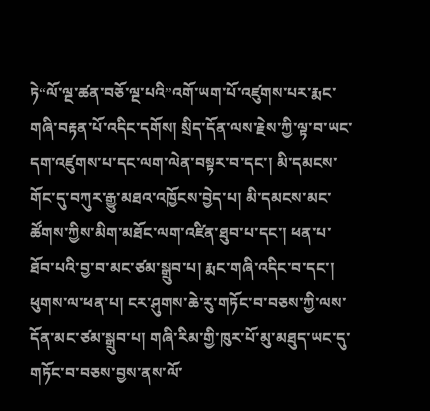ཏེ“ལོ་ལྔ་ཚན་བཅོ་ལྔ་པའི”འགོ་ཡག་པོ་འཛུགས་པར་རྨང་གཞི་བརྟན་པོ་འདིང་དགོས། སྲིད་དོན་ལས་རྗེས་ཀྱི་ལྟ་བ་ཡང་དག་འཛུགས་པ་དང་ལག་ལེན་བསྟར་བ་དང་། མི་དམངས་གོང་དུ་བཀུར་རྒྱུ་མཐའ་འཁྱོངས་བྱེད་པ། མི་དམངས་མང་ཚོགས་ཀྱིས་མིག་མཐོང་ལག་འཛིན་ཐུབ་པ་དང་། ཕན་པ་ཐོབ་པའི་བྱ་བ་མང་ཙམ་སྒྲུབ་པ། རྨང་གཞི་འདིང་བ་དང་། ཕུགས་ལ་ཕན་པ། ངར་ཤུགས་ཆེ་རུ་གཏོང་བ་བཅས་ཀྱི་ལས་དོན་མང་ཙམ་སྒྲུབ་པ། གཞི་རིམ་གྱི་ཁུར་པོ་མུ་མཐུད་ཡང་དུ་གཏོང་བ་བཅས་བྱས་ནས་ལོ་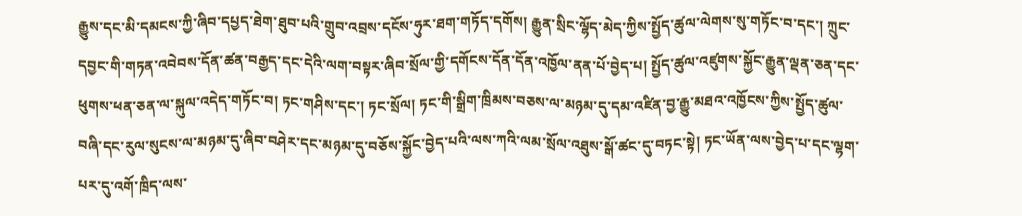རྒྱུས་དང་མི་དམངས་ཀྱི་ཞིབ་དཔྱད་ཐེག་ཐུབ་པའི་གྲུབ་འབྲས་དངོས་ཧུར་ཐག་གཏོད་དགོས། རྒྱུན་སྲིང་ལྷོད་མེད་ཀྱིས་སྤྱོད་ཚུལ་ལེགས་སུ་གཏོང་བ་དང་། ཀྲུང་དབྱང་གི་གཏན་འབེབས་དོན་ཚན་བརྒྱད་དང་དེའི་ལག་བསྟར་ཞིབ་སྲོལ་གྱི་དགོངས་དོན་དོན་འཁྱོལ་ནན་པོ་བྱེད་པ། སྤྱོད་ཚུལ་འཛུགས་སྐྱོང་རྒྱུན་ལྡན་ཅན་དང་ཕུགས་ཕན་ཅན་ལ་སྐུལ་འདེད་གཏོང་བ། ཏང་གཤིས་དང་། ཏང་སྲོལ། ཏང་གི་སྒྲིག་ཁྲིམས་བཅས་ལ་མཉམ་དུ་དམ་འཛིན་བྱ་རྒྱུ་མཐའ་འཁྱོངས་ཀྱིས་སྤྱོད་ཚུལ་བཞི་དང་རུལ་སུངས་ལ་མཉམ་དུ་ཞིབ་བཤེར་དང་མཉམ་དུ་བཅོས་སྐྱོང་བྱེད་པའི་ལས་ཀའི་ལམ་སྲོལ་འཐུས་སྒོ་ཚང་དུ་བཏང་སྟེ། ཏང་ཡོན་ལས་བྱེད་པ་དང་ལྷག་པར་དུ་འགོ་ཁྲིད་ལས་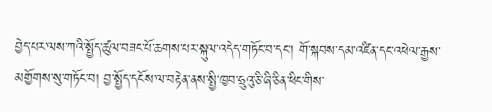བྱེད་པར་ལས་ཀའི་སྤྱོད་ཚུལ་བཟང་པོ་ཆགས་པར་སྐུལ་འདེད་གཏོང་བ་དང་། གོ་སྐབས་དམ་འཛིན་དང་འཕེལ་རྒྱས་མགྱོགས་སུ་གཏོང་བ། བྱ་སྤྱོད་དངོས་ལ་བརྟེན་ནས་སྤྱི་ཁྱབ་ཧྲུའུ་ཅི་ཞི་ཅིན་ཕིང་གིས་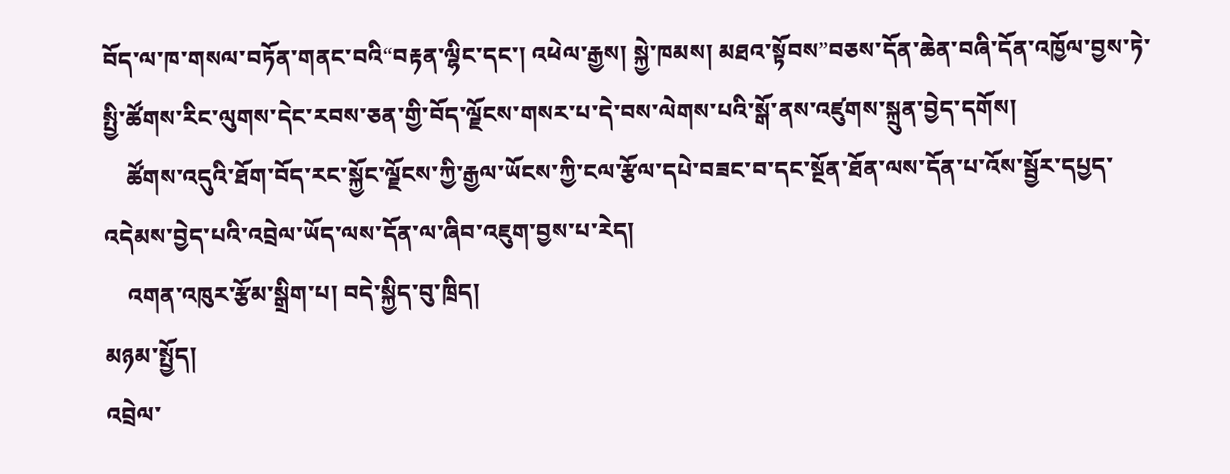བོད་ལ་ཁ་གསལ་བཏོན་གནང་བའི“བརྟན་ལྷིང་དང་། འཕེལ་རྒྱས། སྐྱེ་ཁམས། མཐའ་སྟོབས”བཅས་དོན་ཆེན་བཞི་དོན་འཁྱོལ་བྱས་ཏེ་སྤྱི་ཚོགས་རིང་ལུགས་དེང་རབས་ཅན་གྱི་བོད་ལྗོངས་གསར་པ་དེ་བས་ལེགས་པའི་སྒོ་ནས་འཛུགས་སྐྲུན་བྱེད་དགོས།
    ཚོགས་འདུའི་ཐོག་བོད་རང་སྐྱོང་ལྗོངས་ཀྱི་རྒྱལ་ཡོངས་ཀྱི་ངལ་རྩོལ་དཔེ་བཟང་བ་དང་སྔོན་ཐོན་ལས་དོན་པ་འོས་སྦྱོར་དཔྱད་འདེམས་བྱེད་པའི་འབྲེལ་ཡོད་ལས་དོན་ལ་ཞིབ་འཇུག་བྱས་པ་རེད།
    འགན་འཁུར་རྩོམ་སྒྲིག་པ། བདེ་སྐྱིད་བུ་ཁྲིད།
མཉམ་སྤྱོད།
འབྲེལ་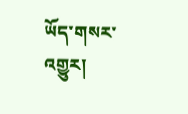ཡོད་གསར་འགྱུར།